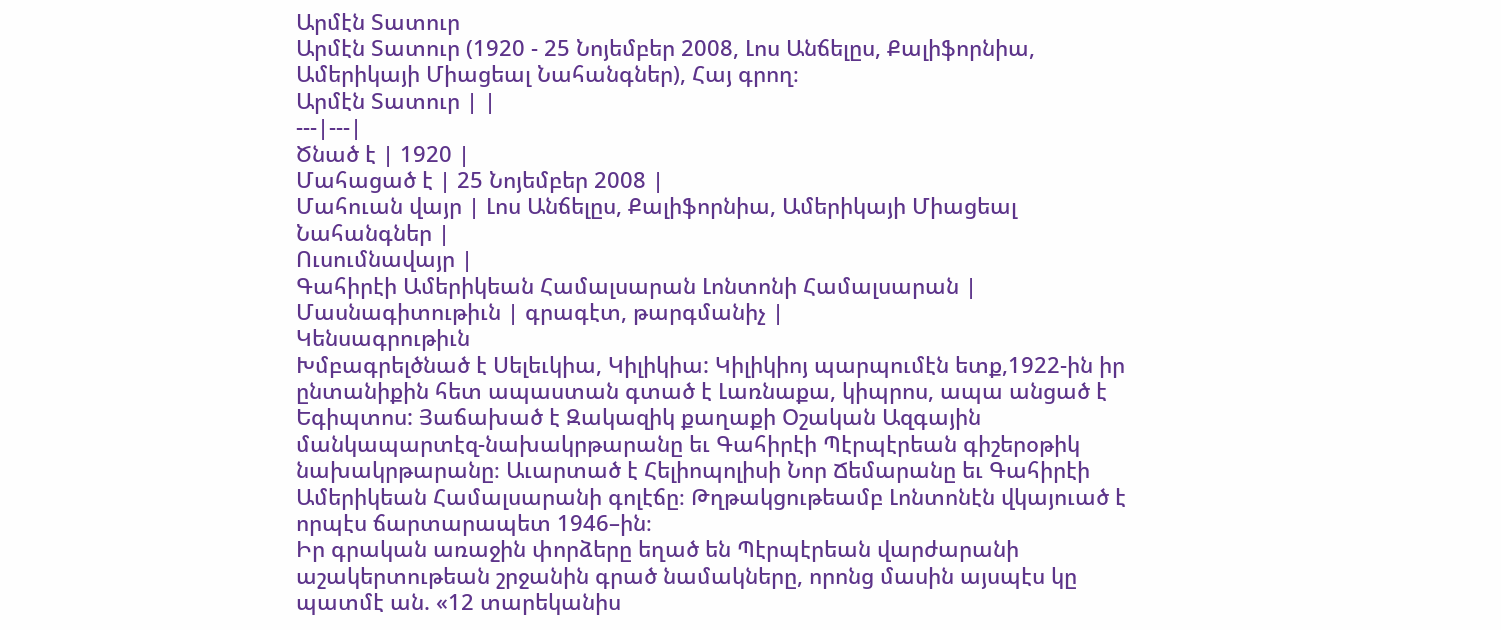Արմէն Տատուր
Արմէն Տատուր (1920 - 25 Նոյեմբեր 2008, Լոս Անճելըս, Քալիֆորնիա, Ամերիկայի Միացեալ Նահանգներ), Հայ գրող։
Արմէն Տատուր | |
---|---|
Ծնած է | 1920 |
Մահացած է | 25 Նոյեմբեր 2008 |
Մահուան վայր | Լոս Անճելըս, Քալիֆորնիա, Ամերիկայի Միացեալ Նահանգներ |
Ուսումնավայր |
Գահիրէի Ամերիկեան Համալսարան Լոնտոնի Համալսարան |
Մասնագիտութիւն | գրագէտ, թարգմանիչ |
Կենսագրութիւն
Խմբագրելծնած է Սելեւկիա, Կիլիկիա: Կիլիկիոյ պարպումէն ետք,1922-ին իր ընտանիքին հետ ապաստան գտած է Լառնաքա, կիպրոս, ապա անցած է Եգիպտոս: Յաճախած է Զակազիկ քաղաքի Օշական Ազգային մանկապարտէզ-նախակրթարանը եւ Գահիրէի Պէրպէրեան գիշերօթիկ նախակրթարանը։ Աւարտած է Հելիոպոլիսի Նոր Ճեմարանը եւ Գահիրէի Ամերիկեան Համալսարանի գոլէճը։ Թղթակցութեամբ Լոնտոնէն վկայուած է որպէս ճարտարապետ 1946–ին։
Իր գրական առաջին փորձերը եղած են Պէրպէրեան վարժարանի աշակերտութեան շրջանին գրած նամակները, որոնց մասին այսպէս կը պատմէ ան. «12 տարեկանիս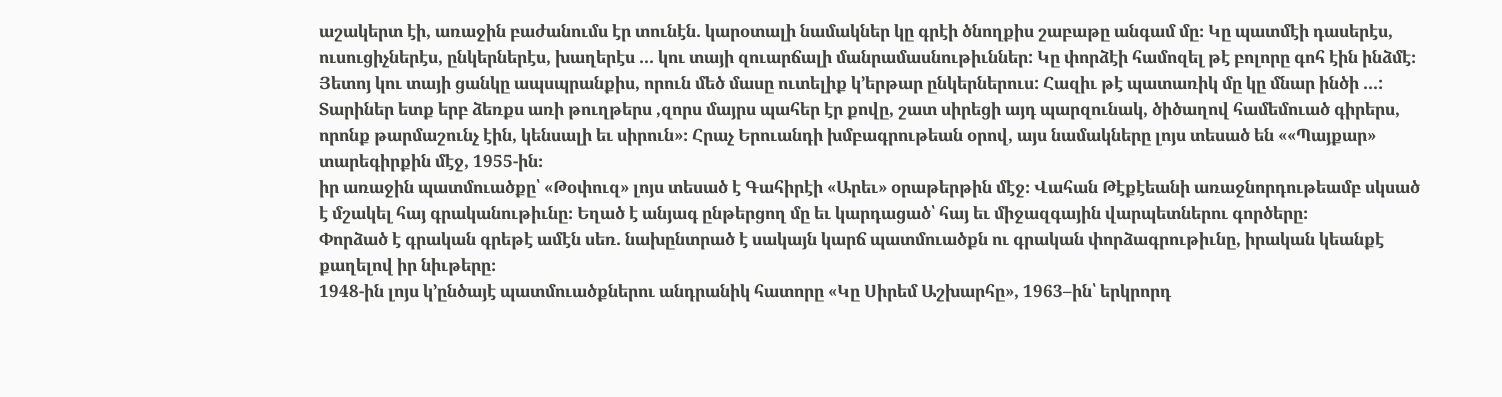աշակերտ էի, առաջին բաժանումս էր տունէն. կարօտալի նամակներ կը գրէի ծնողքիս շաբաթը անգամ մը։ Կը պատմէի դասերէս, ուսուցիչներէս, ընկերներէս, խաղերէս ... կու տայի զուարճալի մանրամասնութիւններ: Կը փորձէի համոզել թէ բոլորը գոհ էին ինձմէ։ Յետոյ կու տայի ցանկը ապսպրանքիս, որուն մեծ մասը ուտելիք կ՚երթար ընկերներուս: Հազիւ թէ պատառիկ մը կը մնար ինծի ...: Տարիներ ետք երբ ձեռքս առի թուղթերս ,զորս մայրս պահեր էր քովը, շատ սիրեցի այդ պարզունակ, ծիծաղով համեմուած գիրերս, որոնք թարմաշունչ էին, կենսալի եւ սիրուն»։ Հրաչ Երուանդի խմբագրութեան օրով, այս նամակները լոյս տեսած են ««Պայքար» տարեգիրքին մէջ, 1955-ին։
իր առաջին պատմուածքը՝ «Թօփուզ» լոյս տեսած է Գահիրէի «Արեւ» օրաթերթին մէջ։ Վահան Թէքէեանի առաջնորդութեամբ սկսած է մշակել հայ գրականութիւնը։ Եղած է անյագ ընթերցող մը եւ կարդացած՝ հայ եւ միջազգային վարպետներու գործերը։
Փորձած է գրական գրեթէ ամէն սեռ. նախընտրած է սակայն կարճ պատմուածքն ու գրական փորձագրութիւնը, իրական կեանքէ քաղելով իր նիւթերը։
1948-ին լոյս կ՚ընծայէ պատմուածքներու անդրանիկ հատորը «Կը Սիրեմ Աշխարհը», 1963–ին՝ երկրորդ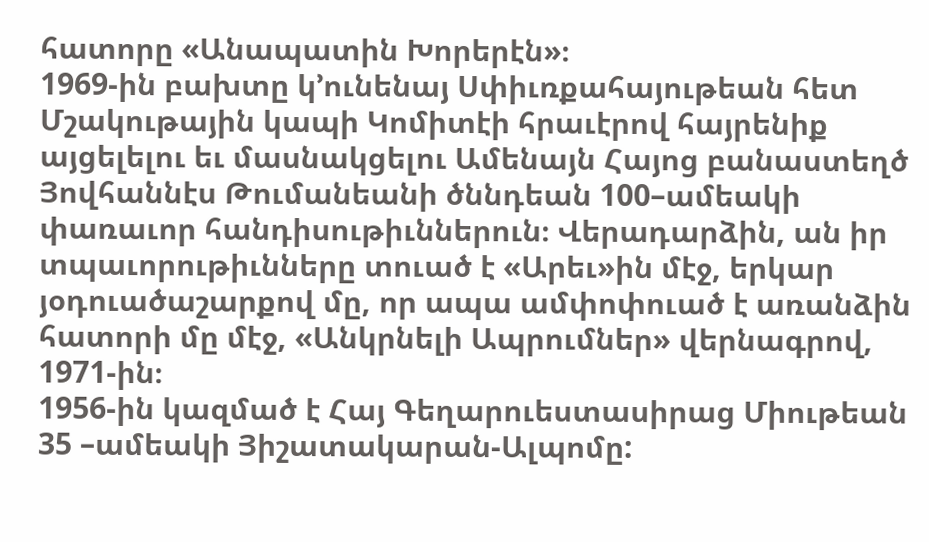հատորը «Անապատին Խորերէն»։
1969-ին բախտը կ՚ունենայ Սփիւռքահայութեան հետ Մշակութային կապի Կոմիտէի հրաւէրով հայրենիք այցելելու եւ մասնակցելու Ամենայն Հայոց բանաստեղծ Յովհաննէս Թումանեանի ծննդեան 100–ամեակի փառաւոր հանդիսութիւններուն։ Վերադարձին, ան իր տպաւորութիւնները տուած է «Արեւ»ին մէջ, երկար յօդուածաշարքով մը, որ ապա ամփոփուած է առանձին հատորի մը մէջ, «Անկրնելի Ապրումներ» վերնագրով, 1971-ին։
1956-ին կազմած է Հայ Գեղարուեստասիրաց Միութեան 35 –ամեակի Յիշատակարան-Ալպոմը: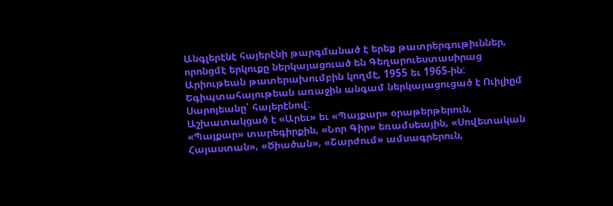Անգլերէնէ հայերէնի թարգմանած է երեք թատրերգութիւններ, որոնցմէ երկուքը ներկայացուած են Գեղարուեստասիրաց Արիութեան թատերախումբին կողմէ, 1955 եւ 1965-ին:
Եգիպտահայութեան առաջին անգամ ներկայացուցած է Ուիլիըմ Սարոյեանը՝ հայերէնով:
Աշխատակցած է «Արեւ» եւ «Պայքար» օրաթերթերուն, «Պայքար» տարեգիրքին, «Նոր Գիր» եռամսեային, «Սովետական Հայաստան», «Ծիածան», «Շարժում» ամսագրերուն,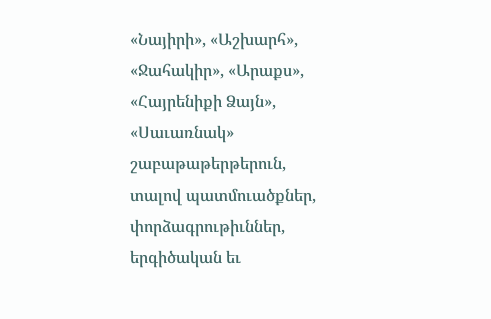«Նայիրի», «Աշխարհ», «Ջահակիր», «Արաքս», «Հայրենիքի Ձայն», «Սաւառնակ» շաբաթաթերթերուն, տալով պատմուածքներ, փորձագրութիւններ, երգիծական եւ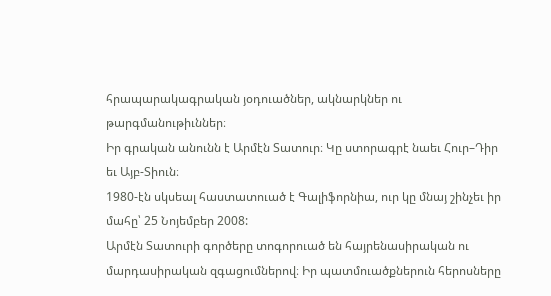հրապարակագրական յօդուածներ, ակնարկներ ու թարգմանութիւններ։
Իր գրական անունն է Արմէն Տատուր։ Կը ստորագրէ նաեւ Հուր–Դիր եւ Այբ-Տիուն։
1980-էն սկսեալ հաստատուած է Գալիֆորնիա, ուր կը մնայ շինչեւ իր մահը՝ 25 Նոյեմբեր 2008:
Արմէն Տատուրի գործերը տոգորուած են հայրենասիրական ու մարդասիրական զգացումներով։ Իր պատմուածքներուն հերոսները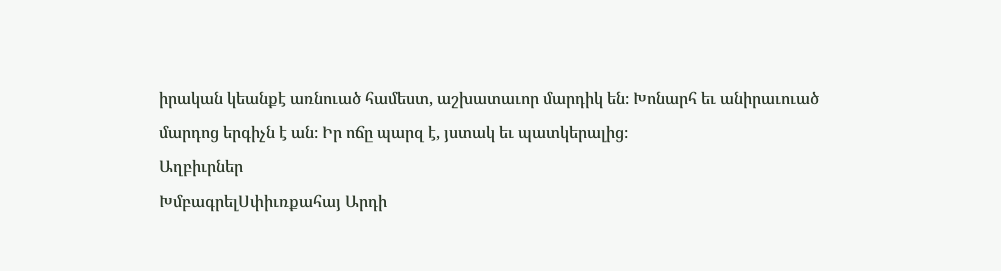իրական կեանքէ առնուած համեստ, աշխատաւոր մարդիկ են։ Խոնարհ եւ անիրաւուած մարդոց երգիչն է ան։ Իր ոճը պարզ է, յստակ եւ պատկերալից։
Աղբիւրներ
ԽմբագրելՍփիւռքահայ Արդի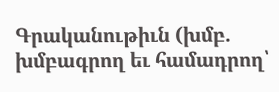Գրականութիւն (խմբ. խմբագրող եւ համադրող՝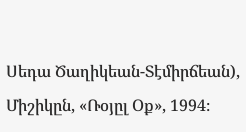Սեդա Ծաղիկեան-Տէմիրճեան), Միշիկըն, «Ռօյըլ Օք», 1994։